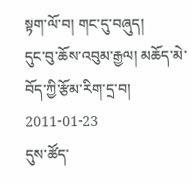སྟག་ལོ་བ། གང་དུ་བཞུད།
དུང་བུ་ཆོས་འབུམ་རྒྱལ། མཆོད་མེ་བོད་ཀྱི་རྩོམ་རིག་དྲ་བ། 2011-01-23
དུས་ཚོད་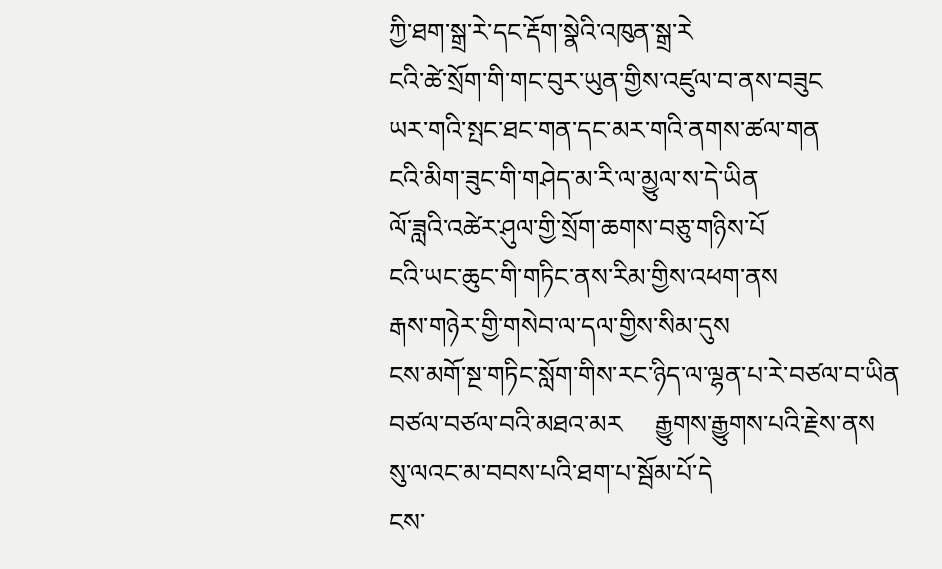ཀྱི་ཐག་སྒྲ་རེ་དང་རྡོག་སྣེའི་འཁུན་སྒྲ་རེ
ངའི་ཚེ་སྲོག་གི་གང་བུར་ཡུན་གྱིས་འཛུལ་བ་ནས་བཟུང
ཡར་གའི་སྤང་ཐང་གན་དང་མར་གའི་ནགས་ཚལ་གན
ངའི་མིག་ཟུང་གི་གཤེད་མ་རི་ལ་མྱུལ་ས་དེ་ཡིན
ལོ་ཟླའི་འཚེར་ཤུལ་གྱི་སྲོག་ཆགས་བཅུ་གཉིས་པོ
ངའི་ཡང་ཆུང་གི་གཏིང་ནས་རིམ་གྱིས་འཕག་ནས
རྒས་གཉེར་གྱི་གསེབ་ལ་དལ་གྱིས་སིམ་དུས
ངས་མགོ་སྔ་གཏིང་སློག་གིས་རང་ཉིད་ལ་ལྷན་པ་རེ་བཙལ་བ་ཡིན
བཙལ་བཙལ་བའི་མཐའ་མར     རྒྱུགས་རྒྱུགས་པའི་རྗེས་ནས
སུ་ལའང་མ་བབས་པའི་ཐག་པ་སྦོམ་པོ་དེ
ངས་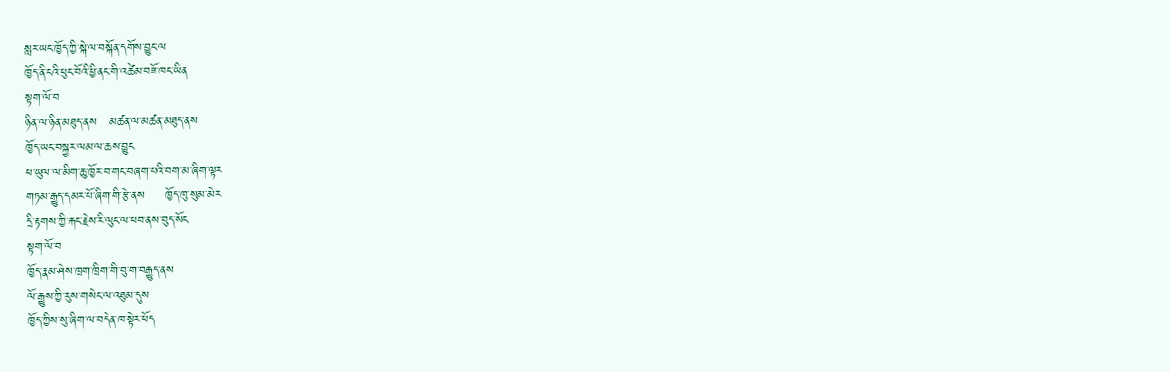སླར་ཡང་ཁྱོད་ཀྱི་སྐེ་ལ་བསྐོན་དགོས་བྱུང་ལ
ཁྱོད་ནི་ངའི་ཕུང་བོའི་ཕྱི་ནང་གི་འཚེམ་བཟོ་ཁང་ཡིན
སྟག་ལོ་བ
ཉིན་ལ་ཉིན་མཐུད་ནས   མཚན་ལ་མཚན་མཐུད་ནས
ཁྱོད་ཡང་བསྐྱར་ལམ་ལ་ཆས་བྱུང
ཕ་ཡུལ་ལ་མིག་ཆུ་ཁྱོར་བ་གང་བཞག་པའི་བག་མ་ཞིག་ལྟར
གཏམ་རྒྱུད་དམར་པོ་ཞིག་གི་རྩེ་ནས     ཁྱོད་ཁུ་སུམ་མེར
དྲི་རྟགས་ཀྱི་རྐང་རྗེས་རི་ལུང་ལ་ཕབ་ནས་བུད་སོང
སྟག་ལོ་བ
ཁྱོད་རྣམ་ཤེས་ཁྲག་ཁྲིག་གི་བུ་ག་བརྒྱུད་ནས
ལོ་རྒྱུས་ཀྱི་རུས་གསེང་ལ་འཐུམ་དུས
ཁྱོད་ཀྱིས་སུ་ཞིག་ལ་བདེན་ཁ་སྟེར་ཕོད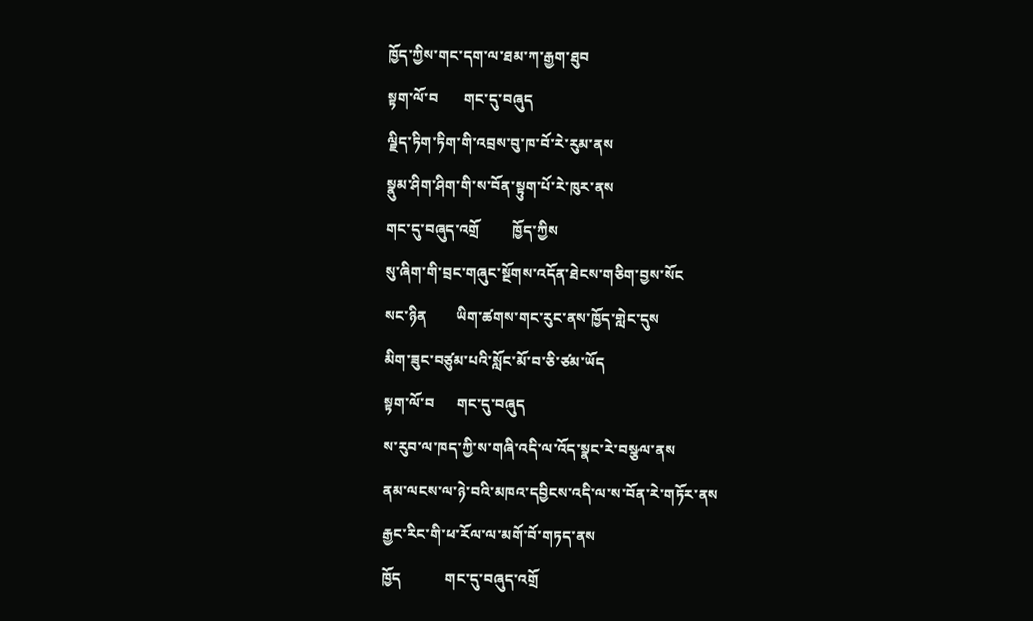ཁྱོད་ཀྱིས་གང་དག་ལ་ཐམ་ཀ་རྒྱག་ཐུབ
སྟག་ལོ་བ       གང་དུ་བཞུད
ལྗིད་ཏིག་ཏིག་གི་འབྲས་བུ་ཁ་བོ་རེ་རུམ་ནས
སྣུམ་ཤིག་ཤིག་གི་ས་བོན་སྟུག་པོ་རེ་ཁུར་ནས
གང་དུ་བཞུད་འགྲོ         ཁྱོད་ཀྱིས
སུ་ཞིག་གི་བྲང་གཞུང་སྔོགས་འདོན་ཐེངས་གཅིག་བྱས་སོང
སང་ཉིན        ཡིག་ཚགས་གང་རུང་ནས་ཁྱོད་གླེང་དུས
མིག་ཟུང་བཙུམ་པའི་སློང་མོ་བ་ཅི་ཙམ་ཡོད
སྟག་ལོ་བ      གང་དུ་བཞུད
ས་རུབ་ལ་ཁད་ཀྱི་ས་གཞི་འདི་ལ་འོད་སྣང་རེ་བསྩལ་ནས
ནམ་ལངས་ལ་ཉེ་བའི་མཁའ་དབྱིངས་འདི་ལ་ས་བོན་རེ་གཏོར་ནས
རྒྱང་རིང་གི་ཕ་རོལ་ལ་མགོ་བོ་གཏད་ནས
ཁྱོད            གང་དུ་བཞུད་འགྲོ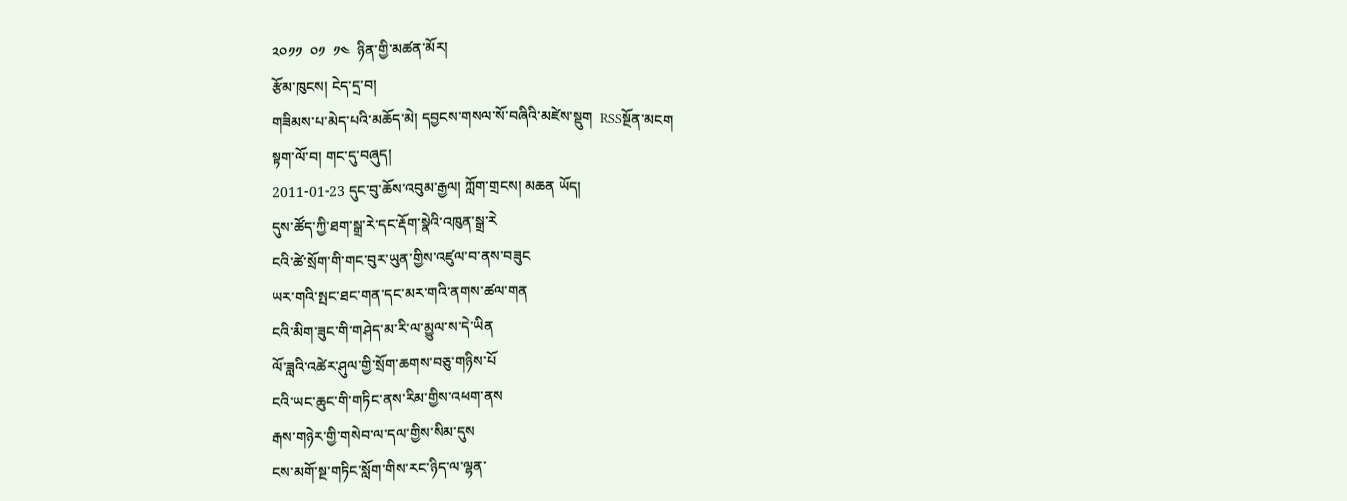༢༠༡༡  ༠༡  ༡༤  ཉིན་གྱི་མཚན་མོར།
རྩོམ་ཁུངས། ངེད་དྲ་བ།
གཟིམས་པ་མེད་པའི་མཆོད་མེ། དབྱངས་གསལ་སོ་བཞིའི་མཛེས་སྡུག  RSSསྔོན་མངག
སྟག་ལོ་བ། གང་དུ་བཞུད།
2011-01-23 དུང་བུ་ཆོས་འབུམ་རྒྱལ། ཀློག་གྲངས། མཆན ཡོད།
དུས་ཚོད་ཀྱི་ཐག་སྒྲ་རེ་དང་རྡོག་སྣེའི་འཁུན་སྒྲ་རེ
ངའི་ཚེ་སྲོག་གི་གང་བུར་ཡུན་གྱིས་འཛུལ་བ་ནས་བཟུང
ཡར་གའི་སྤང་ཐང་གན་དང་མར་གའི་ནགས་ཚལ་གན
ངའི་མིག་ཟུང་གི་གཤེད་མ་རི་ལ་མྱུལ་ས་དེ་ཡིན
ལོ་ཟླའི་འཚེར་ཤུལ་གྱི་སྲོག་ཆགས་བཅུ་གཉིས་པོ
ངའི་ཡང་ཆུང་གི་གཏིང་ནས་རིམ་གྱིས་འཕག་ནས
རྒས་གཉེར་གྱི་གསེབ་ལ་དལ་གྱིས་སིམ་དུས
ངས་མགོ་སྔ་གཏིང་སློག་གིས་རང་ཉིད་ལ་ལྷན་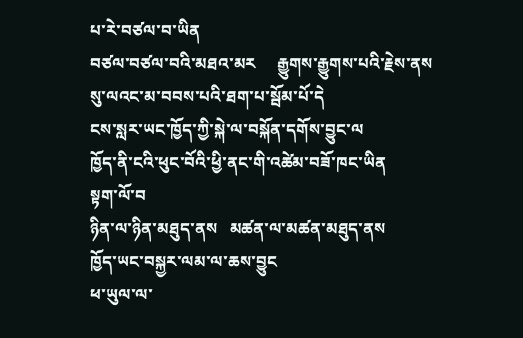པ་རེ་བཙལ་བ་ཡིན
བཙལ་བཙལ་བའི་མཐའ་མར     རྒྱུགས་རྒྱུགས་པའི་རྗེས་ནས
སུ་ལའང་མ་བབས་པའི་ཐག་པ་སྦོམ་པོ་དེ
ངས་སླར་ཡང་ཁྱོད་ཀྱི་སྐེ་ལ་བསྐོན་དགོས་བྱུང་ལ
ཁྱོད་ནི་ངའི་ཕུང་བོའི་ཕྱི་ནང་གི་འཚེམ་བཟོ་ཁང་ཡིན
སྟག་ལོ་བ
ཉིན་ལ་ཉིན་མཐུད་ནས   མཚན་ལ་མཚན་མཐུད་ནས
ཁྱོད་ཡང་བསྐྱར་ལམ་ལ་ཆས་བྱུང
ཕ་ཡུལ་ལ་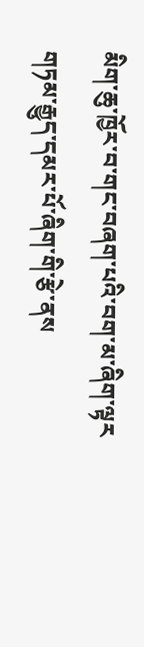མིག་ཆུ་ཁྱོར་བ་གང་བཞག་པའི་བག་མ་ཞིག་ལྟར
གཏམ་རྒྱུད་དམར་པོ་ཞིག་གི་རྩེ་ནས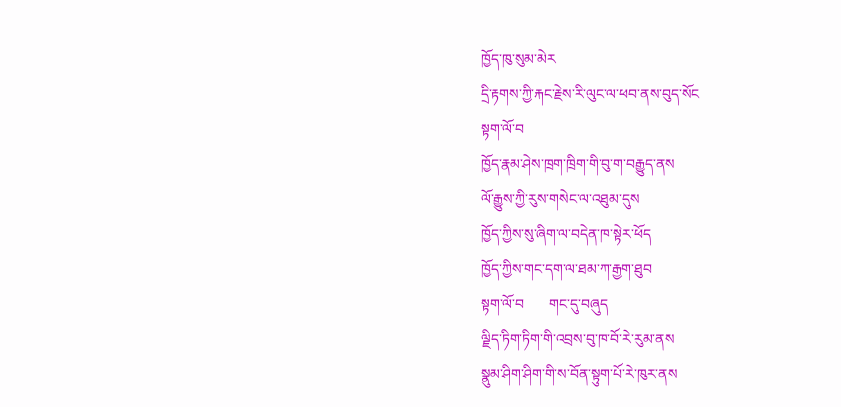ཁྱོད་ཁུ་སུམ་མེར
དྲི་རྟགས་ཀྱི་རྐང་རྗེས་རི་ལུང་ལ་ཕབ་ནས་བུད་སོང
སྟག་ལོ་བ
ཁྱོད་རྣམ་ཤེས་ཁྲག་ཁྲིག་གི་བུ་ག་བརྒྱུད་ནས
ལོ་རྒྱུས་ཀྱི་རུས་གསེང་ལ་འཐུམ་དུས
ཁྱོད་ཀྱིས་སུ་ཞིག་ལ་བདེན་ཁ་སྟེར་ཕོད
ཁྱོད་ཀྱིས་གང་དག་ལ་ཐམ་ཀ་རྒྱག་ཐུབ
སྟག་ལོ་བ       གང་དུ་བཞུད
ལྗིད་ཏིག་ཏིག་གི་འབྲས་བུ་ཁ་བོ་རེ་རུམ་ནས
སྣུམ་ཤིག་ཤིག་གི་ས་བོན་སྟུག་པོ་རེ་ཁུར་ནས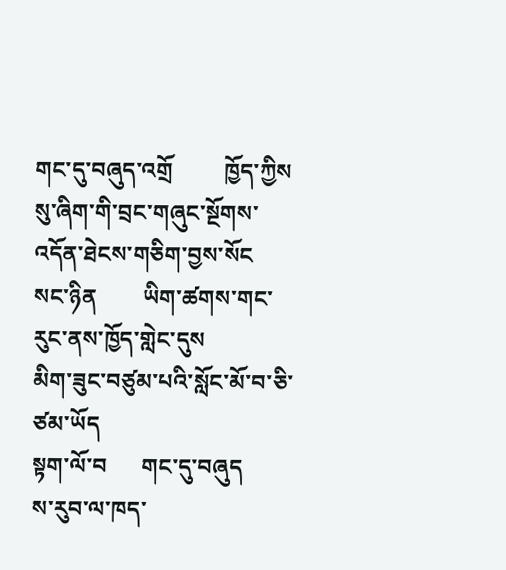གང་དུ་བཞུད་འགྲོ         ཁྱོད་ཀྱིས
སུ་ཞིག་གི་བྲང་གཞུང་སྔོགས་འདོན་ཐེངས་གཅིག་བྱས་སོང
སང་ཉིན        ཡིག་ཚགས་གང་རུང་ནས་ཁྱོད་གླེང་དུས
མིག་ཟུང་བཙུམ་པའི་སློང་མོ་བ་ཅི་ཙམ་ཡོད
སྟག་ལོ་བ      གང་དུ་བཞུད
ས་རུབ་ལ་ཁད་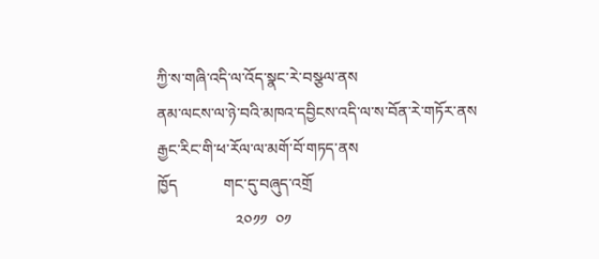ཀྱི་ས་གཞི་འདི་ལ་འོད་སྣང་རེ་བསྩལ་ནས
ནམ་ལངས་ལ་ཉེ་བའི་མཁའ་དབྱིངས་འདི་ལ་ས་བོན་རེ་གཏོར་ནས
རྒྱང་རིང་གི་ཕ་རོལ་ལ་མགོ་བོ་གཏད་ནས
ཁྱོད            གང་དུ་བཞུད་འགྲོ
                    ༢༠༡༡  ༠༡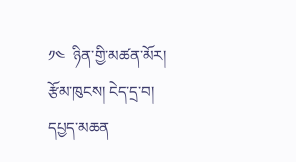༡༤  ཉིན་གྱི་མཚན་མོར།
རྩོམ་ཁུངས། ངེད་དྲ་བ།
དཔྱད་མཆན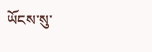ཡོངས་སུ་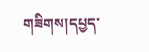གཟིགས།དཔྱད་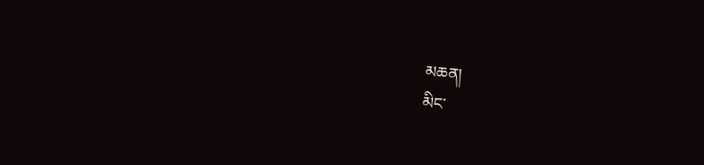མཆན།
མིང་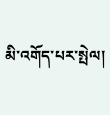མི་འགོད་པར་སྤེལ།